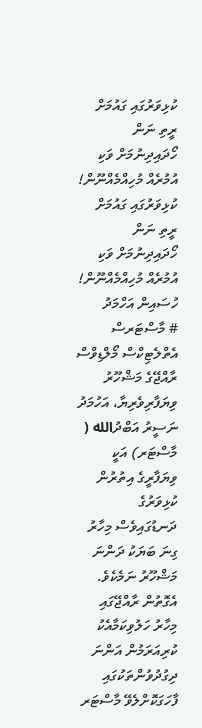ކުޅިވަރުގައި ގައުމަށް ރީތި ނަން ހޯދައިދިނުމަށް ވަކި އުމުރެއް މުހިއްމެއްނޫން!
ކުޅިވަރުގައި ގައުމަށް ރީތި ނަން ހޯދައިދިނުމަށް ވަކި އުމުރެއް މުހިއްމެއްނޫން!
ހުސައިން އަހްމަދު
# މާސްޓަރސް އެތްލެޓިކްސް މޯލްޑިވްސް
ރާއްޖޭގެ މަޝްހޫރު ވިޔަފާރިވެރިޔާ، އަހުމަދު ނަސީރު އަބްދުالله ( މާސްޓަރ) އަކީ ވިޔަފާރީގެ އިތުރުން ކުޅިވަރުގެ ދަނޑުގައިވެސް މިހާރު ގިނަ ބަޔަކު ދަންނަ މަޝްހޫރު ނަމެކެވެ. އެގޮތުން ރާއްޖޭގައި މިހާރު ހަލުވިކަމާއެކު ކުރިއަރަމުން އަންނަ ދިގުދުވުންތަކުގައި ފާހަގަކޮށްލެވޭ މާސްޓަރ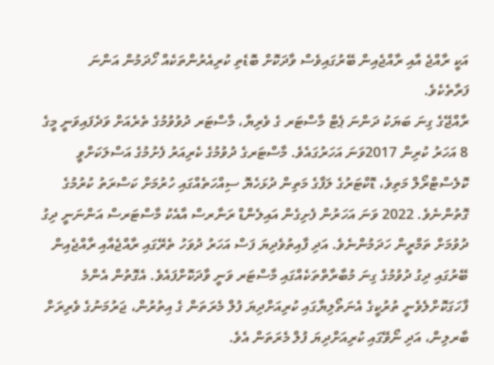އަކީ ރާއްޖެ އާއި ރާއްޖެއިން ބޭރުގައިވެސް ވާދަކޮށް ބޮޑެތި ކުރިއެރުންތަކެއް ހޯދަމުން އަންނަ ފަރާތެކެވެ.
ރާއްޖޭގެ ގިނަ ބަޔަކު ދަންނަ ޕެޓް މާސްޓަރ ގެ ވެރިޔާ، މާސްޓަރ ދުވުވުމުގެ ތެރެއަށް ވަދެފައިވަނީ މީގެ 8 އަހަރު ކުރިން 2017ވަނަ އަހަރުގައެވެ. މާސްޓަރގެ ދުވުމުގެ ކެރިއަރު ފެށުމުގެ އަސްލަކަށްވީ ކޮލެސްޓްރޯލް މަތިވެ، ޑޮކްޓަރުގެ ލަފާގެ މަތިން ދުޅަހެޔޮ ސިއްހަތެއްގައި ހުރުމަށް ކަސްރަތު ކުރުމުގެ ގޮތުންނެވެ. 2022 ވަނަ އަހަރުން ފެށިގެން އައިލެންޑް ރަނާރސް އާއެކު މާސްޓަރސް އަންނަނީ ދިގު ދުވުމަށް ތަމްރީން ހަދަމުންނެވެ. އަދި ފާއިތުވެދިޔަ ފަސް އަހަރު ދުވަހު ތެރޭގައި ރާއްޖެއާއި ރާއްޖެއިން ބޭރުގައި ދިގު ދުވުމުގެ ގިނަ މުބާރާތްތަކެއްގައި މާސްޓަރ ވަނީ ވާދަކޮށްފައެވެ. އެގޮތުން އެންމެ ފާހަގަކޮށްލެވެނީ ތުރުކީގެ އެނަތޯލިޔާގައި ކުރިއަށްދިޔަ ފުލް މެރަތަން ގެ އިތުރުން، ޖަރުމަނުގެ ވެރިރަށް ބާރލިން، އަދި ނޯވޭގައި ކުރިއަށްދިޔަ ފުލް މެރަތަން އެވެ.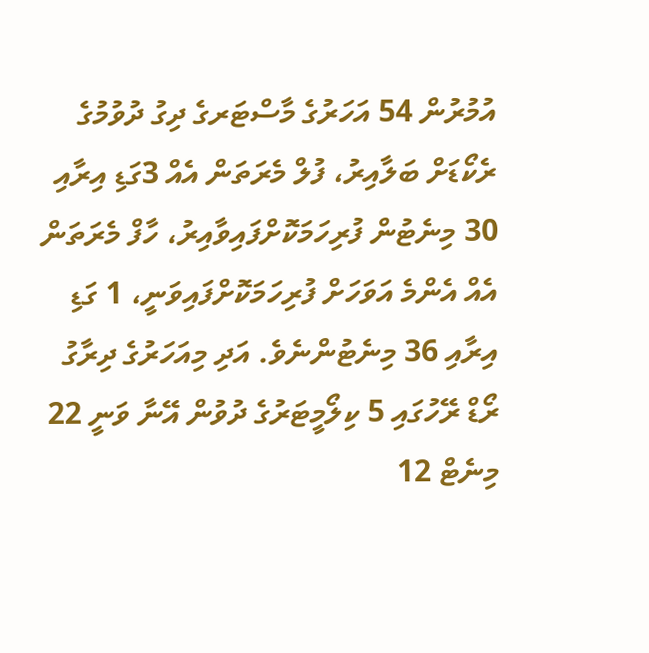އުމުރުން 54 އަހަރުގެ މާސްޓަރގެ ދިގު ދުވުމުގެ ރެކޯޑަށް ބަލާއިރު، ފުލް މެރަތަން އެއް 3ގަޑި އިރާއި 30 މިނެޓުން ފުރިހަމަކޮށްފައިވާއިރު، ހާފް މެރަތަން އެއް އެންމެ އަވަހަށް ފުރިހަމަކޮށްފައިވަނީ، 1 ގަޑި އިރާއި 36 މިނެޓުންނެވެ. އަދި މިއަހަރުގެ ދިރާގު ރޯޑް ރޭހުގައި 5 ކިލޯމީޓަރުގެ ދުވުން އޭނާ ވަނީ 22 މިނެޓް 12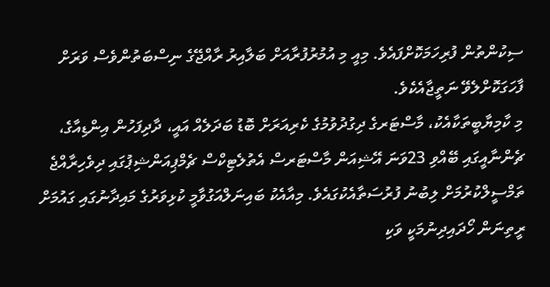ސިކުންތުން ފުރިހަމަކޮށްފައެވެ. މިއީ މި އުމުރުފުރާއަށް ބަލާއިރު ރާއްޖޭގެ ނިސްބަތުންވެސް ވަރަށް ފާހަގަކޮށްލެވޭ ނަތީޖާއެކެވެ.
މި ކާމިޔާބީތަކާއެކު، މާސްޓަރގެ ދިގުދުވުމުގެ ކެރިއަރަށް ބޮޑު ބަދަލެއް އައީ، ދާދިފަހުން އިންޑިއާގެ، ޗެންނާއީގައި ބޭއްވި 23ވަނަ އޭޝިއަން މާސްޓަރސް އެތުލެޓިކްސް ޗެމްޕިއަންޝިޕުގައި ދިވެހިރާއްޖެ ތަމްސީލްކުރުމަށް ލިބުނު ފުރުސަތާއެކުގައެވެ. މިއާއެކު ބައިނަލްއަގުވާމީ ކުޅިވަރުގެ މައިދާނުގައި ގައުމަށް ރީތިނަން ހޯދައިދިނުމަކީ ވަކި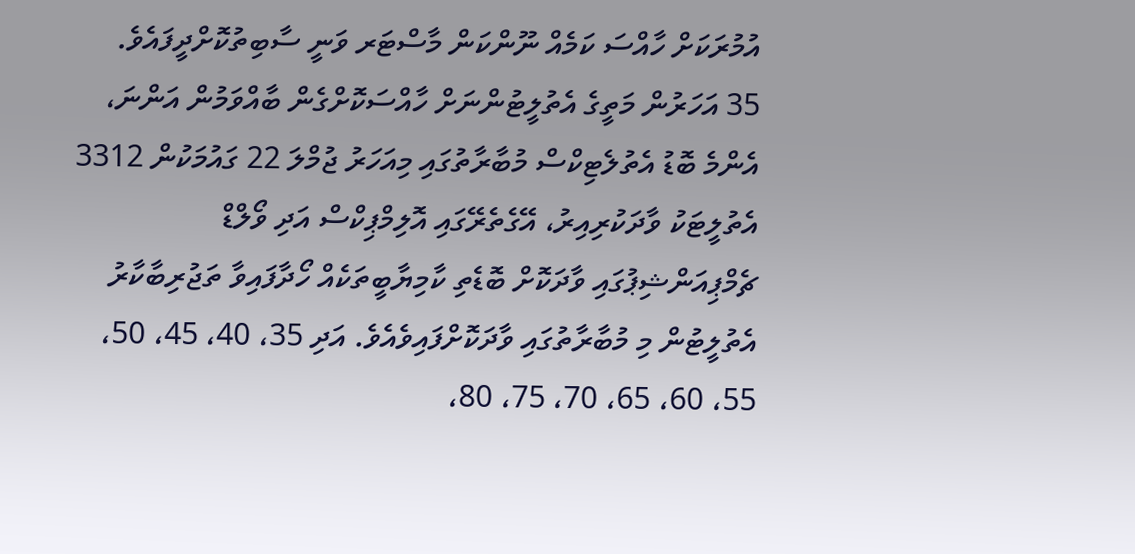އުމުރަކަށް ހާއްސަ ކަމެއް ނޫންކަން މާސްޓަރ ވަނީ ސާބިތުކޮށްދީފައެވެ.
35 އަހަރުން މަތީގެ އެތުލީޓުންނަށް ހާއްސަކޮށްގެން ބާއްވަމުން އަންނަ، އެންމެ ބޮޑު އެތުލެޓިކްސް މުބާރާތުގައި މިއަހަރު ޖުމްލަ 22 ގައުމަކުން 3312 އެތުލީޓަކު ވާދަކުރިއިރު، އޭގެތެރޭގައި އޮލިމްޕިކްސް އަދި ވޯލްޑް ޗެމްޕިއަންޝިޕުގައި ވާދަކޮށް ބޮޑެތި ކާމިޔާބީތަކެއް ހޯދާފައިވާ ތަޖުރިބާކާރު އެތުލީޓުން މި މުބާރާތުގައި ވާދަކޮށްފައިވެއެވެ. އަދި 35، 40، 45، 50، 55، 60، 65، 70، 75، 80،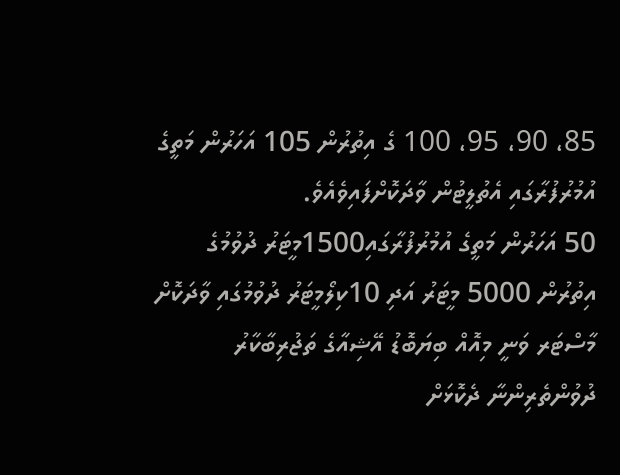85، 90، 95، 100 ގެ އިތުރުން 105 އަހަރުން މަތީގެ އުމުރުފުރާގައި އެތުލީޓުން ވާދަކޮށްފައިވެއެވެ.
50 އަހަރުން މަތީގެ އުމުރުފުރާގައި1500މީޓަރު ދުވުމުގެ އިތުރުން 5000 މީޓަރު އަދި 10ކިލޯމީޓަރު ދުވުމުގައި ވާދަކޮށް މާސްޓަރ ވަނީ މިއޮއް ބިޔަބޮޑު އޭޝިއާގެ ތަޖުރިބާކާރު ދުވުންތެރިންނާ ދެކޮޅަށް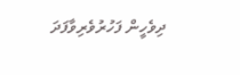ދިވެހީން ފަހުރުވެރިވާފަދަ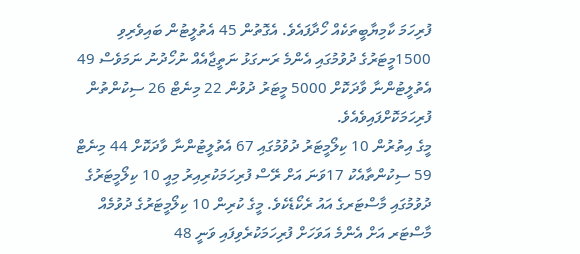ފުރިހަމަ ކާމިޔާބީތަކެއް ހޯދާފައެވެ. އެގޮތުން 45 އެތުލީޓުން ބައިވެރިވި 1500މީޓަރުގެ ދުވުމުގައި އެންމެ ރަނގަޅު ނަތީޖާއެއް ނުހޯދުނު ނަމަވެސް 49 އެތުލީޓުންނާ ވާދަކޮށް 5000 މީޓަރު ދުވުން 22 މިނެޓް 26 ސިކުންތުން ފުރިހަމަކޮށްފައިވެއެވެ.
މީގެ އިތުރުން 10 ކިލޯމީޓަރު ދުވުމުގައި 67 އެތުލީޓުންނާ ވާދަކޮށް 44 މިނެޓް 59 ސިކުންތާއެކު 17ވަނަ އަށް ރޭސް ފުރިހަމަކުރިއިރު މިއީ 10 ކިލޯމީޓަރުގެ ދުވުމުގައި މާސްޓަރގެ އައު ރެކޯޑެކެވެ. މީގެ ކުރިން 10 ކިލޯމީޓަރުގެ ދުވުމެއް މާސްޓަރ އަށް އެންމެ އަވަހަށް ފުރިހަމަކުރެވިފައި ވަނީ 48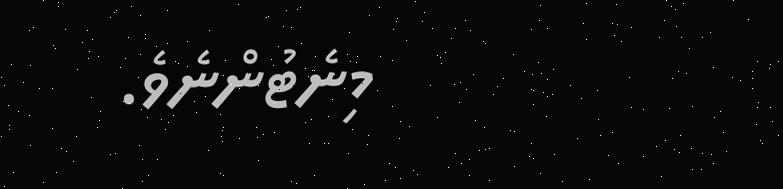މިނެޓުންނެވެ.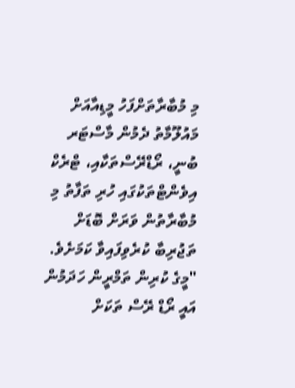މި މުބާރާތަށްފަހު މީޑިއާއަށް މައުލޫމާތު ދެމުން މާސްޓަރ ބުނީ، ރޯޑްރޭސްތަކާއި، ޓްރެކް އިވެންޓްތަކުގައި ހުރި ތަފާތު މި މުބާރާތުން ވަރަށް ބޮޑަށް ތަޖުރިބާ ކުރެވިފައިވާ ކަމަށެވެ.
"މީގެ ކުރިން ތަމްރީން ހަދަމުން އައީ ރޯޑް ރޭސް ތަކަށް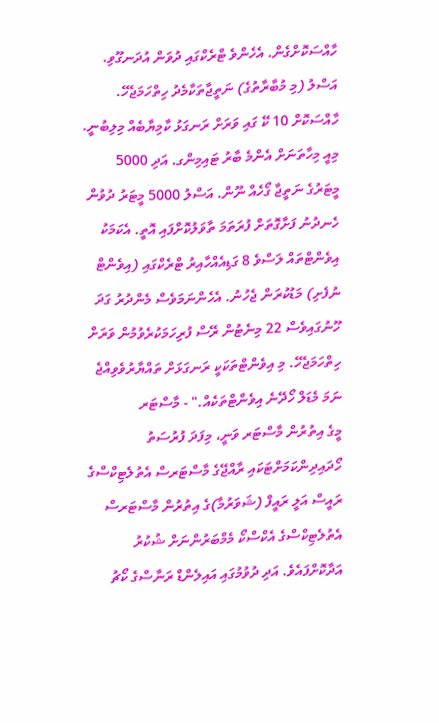ހާއްސަކޮށްގެން. އެހެންވެ ޓްރެކްގައި ދުވަން އުދަނގޫވި. އަސްލު (މި މުބާރާތުގެ) ނަތީޖާތަކާމެދު ހިތްހަމަޖެހޭ. ހާއްސަކޮށް 10 ކޭ ގައި ވަރަށް ރަނގަޅު ކާމިޔާބެއް މިލިބުނީ. މިއީ މިހާތަނަށް އެންމެ ބާރު ޓައިމިންގ. އަދި 5000 މީޓަރުގެ ނަތީޖާ ގޯހެއް ނޫން. އަސްލު 5000 މީޓަރު ދުވުން ހެނދުނު ފަށާގޮތަށް ފުރަތަމަ ތާވަލުކޮށްފައި އޮތީ. އެކަމަކު އިވެންޓްތައް ލަސްވެ 8 ގަޑިއެއްހާއިރު ޓްރެކްގައި (އިވެންޓް ނުފެށި) މަޑުކުރަން ޖެހުނު. އެހެންނަމަވެސް މެންދުރު ގަދަ ހޫނުގައިވެސް 22 މިނެޓުން ރޭސް ފުރިހަމަކުރެވުމުން ވަރަށް ހިތްހަމަޖެހޭ. މި އިވެންޓްތަކަކީ ރަނގަޅަށް ތައްޔާރުވެވިއްޖެ ނަމަ މެޑަލް ހޯދޭނެ އިވެންޓްތަކެއް." - މާސްޓަރ
މީގެ އިތުރުން މާސްޓަރ ވަނީ، މިފަދަ ފުރުސަތު ހޯދައިދިންކަމަށްޓަކައި ރާއްޖޭގެ މާސްޓަރސް އެތުލެޓިކްސްގެ ރައީސް އަލީ ރައީފް (ޝަވަރުމާ)ގެ އިތުރުން މާސްޓަރސް އެތުލެޓިކްސްގެ އެކްސްކޯ މެމްބަރުންނަށް ޝުކުރު އަދާކޮށްފައެވެ. އަދި ދުވުމުގައި އައިލެންޑް ރަނާސްގެ ކޯޗު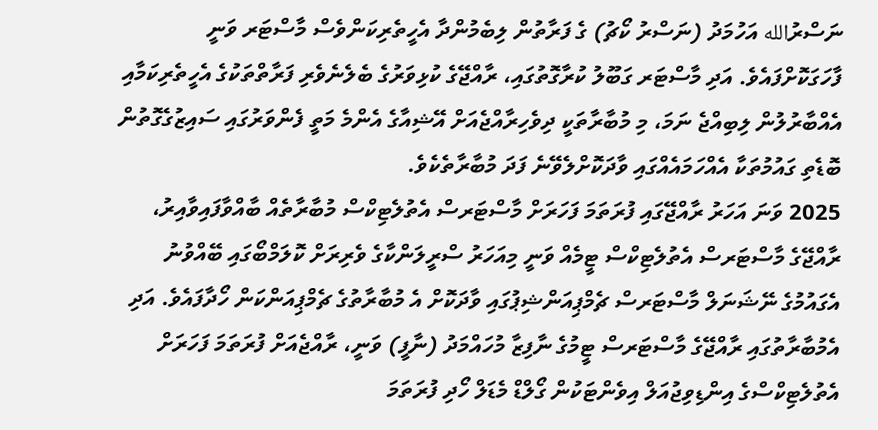ނަސްރުالله އަހުމަދު (ނަސްރު ކޯޗު) ގެ ފަރާތުން ލިބެމުންދާ އެހީތެރިކަންވެސް މާސްޓަރ ވަނީ ފާހަގަކޮށްފައެވެ. އަދި މާސްޓަރ ގަބޫލު ކުރާގޮތުގައި، ރާއްޖޭގެ ކުޅިވަރުގެ ބެލެނެވެރި ފަރާތްތަކުގެ އެހީތެރިކަމާއި އެއްބާރުލުން ލިބިއްޖެ ނަމަ، މި މުބާރާތަކީ ދިވެހިރާއްޖެއަށް އޭޝިއާގެ އެންމެ މަތީ ފެންވަރުގައި ސައިޒުގެގޮތުން ބޮޑެތި ގައުމުތަކާ އެއްހަމައެއްގައި ވާދަކޮށްލެވޭނެ ފަދަ މުބާރާތެކެވެ.
2025 ވަނަ އަހަރު ރާއްޖޭގައި ފުރަތަމަ ފަހަރަށް މާސްޓަރސް އެތުލެޓިކްސް މުބާރާތެއް ބާއްވާފައިވާއިރު، ރާއްޖޭގެ މާސްޓަރސް އެތުލެޓިކްސް ޓީމެއް ވަނީ މިއަހަރު ސްރީލަންކާގެ ވެރިރަށް ކޮލަމްބޯގައި ބޭއްވުނު އެގައުމުގެ ނޭޝަނަލް މާސްޓަރސް ޗެމްޕިއަންޝިޕުގައި ވާދަކޮށް އެ މުބާރާތުގެ ޗެމްޕިއަންކަން ހޯދާފައެވެ. އަދި އެމުބާރާތުގައި ރާއްޖޭގެ މާސްޓަރސް ޓީމުގެ ނާފިޒާ މުހައްމަދު (ނާފީ) ވަނީ، ރާއްޖެއަށް ފުރަތަމަ ފަހަރަށް އެތުލެޓިކްސްގެ އިންޑިވިޖުއަލް އިވެންޓަކުން ގޯލްޑް މެޑަލް ހޯދި ފުރަތަމަ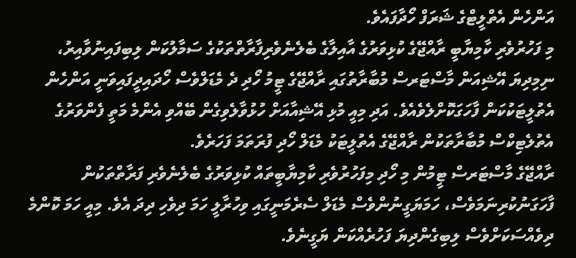އަންހެން އެތްލީޓްގެ ޝަރަފް ހޯދާފައެވެ.
މި ފަހުރުވެރި ކާމިޔާބީ ރާއްޖޭގެ ކުޅިވަރުގެ އާއިލާގެ ބެލެނެވެރިފާރާތްތަކުގެ ސަމާލުކަން ލިބިފައިނުވާއިރު، ނިމިދިޔަ އޭޝިއަން މާސްޓަރސް މުބާރާތުގައި ރާއްޖޭގެ ޓީމު ހޯދި ދެ މެޑަލްވެސް ހޯދައިދީފައިވަނީ އަންހެން އެތުލީޓަކުކަން ފާހަގަކޮށްލެވެއެވެ. އަދި މިއީ މުޅި އޭޝިއާއަށް ހުޅުވާލެވިގެން ބޭއްވި އެންމެ މަތީ ފެންވަރުގެ އެތުލެޓިކްސް މުބާރާތަކުން ރާއްޖޭގެ އެތުލީޓަކު މެޑަލް ހޯދި ފުރަތަމަ ފަހަރެވެ.
ރާއްޖޭގެ މާސްޓަރސް ޓީމުން މި ހޯދި މިފަހުރުވެރި ކާމިޔާބީތައް ކުޅިވަރުގެ ބެލެނެވެރި ފަރާތްތަކުން ފާހަގަނުކުރިނަމަވެސް، ހަމަޔަގީނުންވެސް މެޑަލް ސެރެމަނީގައި ވިހުރާލީ ހަމަ ދިވެހި ދިދަ އެވެ. މިއީ ހަމަ ކޮންމެ ދިވެއްސަކަށްވެސް ލިބިގެންދިޔަ ފަހުރެއްކަން ޔަގީނެވެ.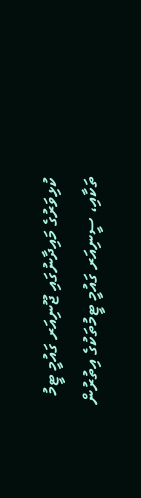ކުޅިވަރުގެ މައިދާނުގައި ޖޫނިއަރ ގައުމީ ޓީމު ތަކާއި، ސީނިއަރ ގައުމީ ޓީމުތަކުގެ އިތުރުން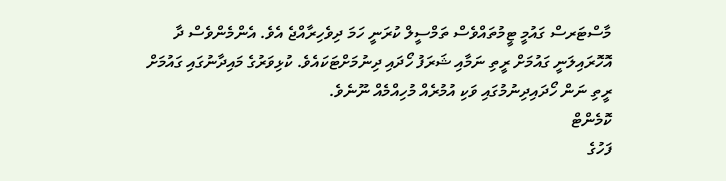މާސްޓަރސް ގައުމީ ޓީމުތައްވެސް ތަމްސީލް ކުރަނީ ހަމަ ދިވެހިރާއްޖެ އެވެ. އެންމެންވެސް ދާ އޮހޮރައިލަނީ ގައުމަށް ރީތި ނަމާއި ޝަރަފު ހޯދައި ދިނުމަށްޓަކައެވެ. ކުޅިވަރުގެ މައިދާނުގައި ގައުމަށް ރީތި ނަން ހޯދައިދިނުމުގައި ވަކި އުމުރެއް މުހިއްމެއް ނޫނެވެ.
ކޮމެންޓް
ފަހުގެ